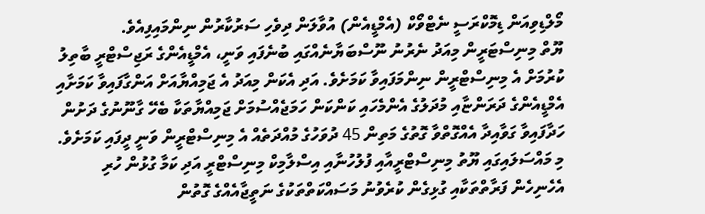މޯލްޑިވިއަން ޑިމޮކްރަސީ ނެޓްވޯކް (އެމްޑީއެން) އުވާލަން ދިވެހި ސަރުކާރުން ނިންމައިފިއެވެ.
ޔޫތް މިނިސްޓަރީން މިއަދު ނެރުނު ނޫސްބަޔާނެއްގައި ބުނެފައި ވަނީ، އެމްޑީއެންގެ ރަޖިސްޓްރީ ބާތިލު ކުރުމަށް އެ މިނިސްޓްރީން ނިންމަފައިވާ ކަމަށެވެ. އަދި އެކަން މިއަދު އެ ޖަމިއްޔާއަށް އަންގާފައިވާ ކަމަށާއި އެމްޑީއެންގެ ދަރަންޏާއި މުދަލުގެ އެންމެހައި ކަންކަން ހަމަޖެއްސުމަށް ޖަމިއްޔާތަކާ ބެހޭ ގާނޫނުގެ ދަށުން ހަދާފައިވާ ގަވާއިދާ އެއްގޮތްވާ ގޮތުގެ މަތިން 45 ދުވަހުގެ މުއްދަތެއް އެ މިނިސްޓްރީން ވަނީ ދީފައި ކަމަށެވެ.
މި މައްސަލައިގައި ޔޫތު މިނިސްޓްރީއާއި ފުލުހުނާއި އިސްލާމިކް މިނިސްޓްރީ އަދި ކަމާ ގުޅުން ހުރި އެހެނިހެން ފަރާތްތަކާއި ގުޅިގެން ކުރެވުނު މަސައްކަތްތަކުގެ ނަތީޖާއެއްގެ ގޮތުން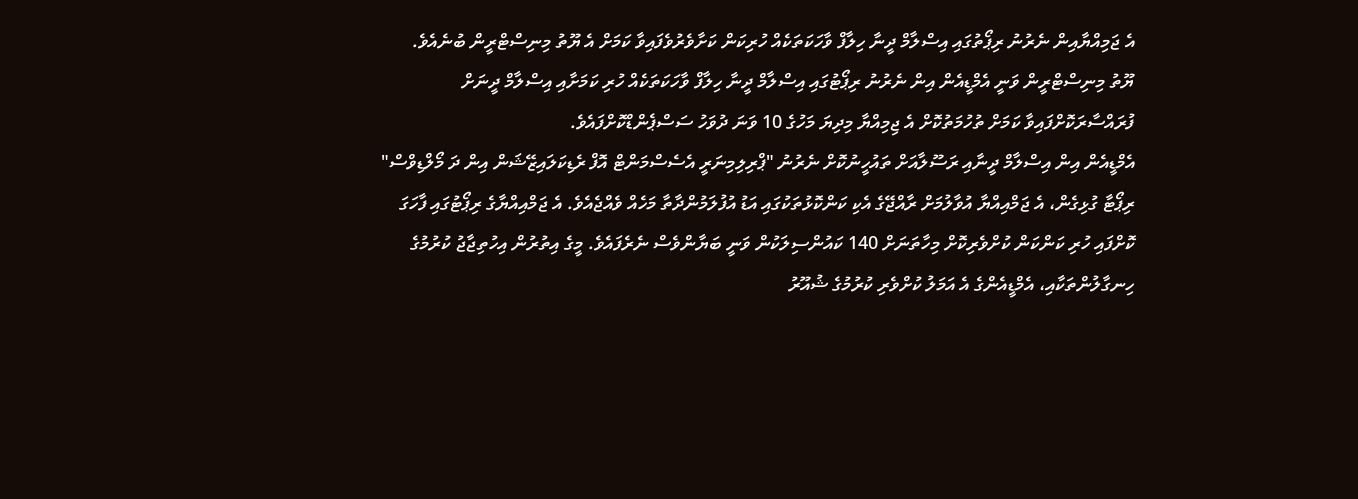އެ ޖަމިއްޔާއިން ނެރުނު ރިޕޯތުގައި އިސްލާމް ދީނާ ހިލާފް ވާހަކަތަކެއް ހުރިކަން ކަށާވެރުވެފައިވާ ކަމަށް އެ ޔޫތު މިނިސްޓްރީން ބުނެއެވެ.
ޔޫތު މިނިސްޓްރީން ވަނީ އެމްޑީއެން އިން ނެރުނު ރިޕޯޓުގައި އިސްލާމް ދީނާ ހިލާފް ވާހަކަތަކެއް ހުރި ކަމަށާއި އިސްލާމް ދީނަށް ފުރައްސާރަކޮށްފައިވާ ކަމަށް ތުހުމަތުކޮށް އެ ޖިމިއްޔާ މިދިޔަ މަހުގެ 10 ވަނަ ދުވަހު ސަސްޕެންޑްކޮށްފައެވެ.
އެމްޑީއެން އިން އިސްލާމް ދީނާއި ރަސޫލާއަށް ތައުހީނުކޮށް ނެރުނު "ޕްރިލިމިނަރީ އެސެސްމަންޓް އޮފް ރެޑިކަލައިޒޭޝަން އިން ދަ މޯލްޑިވްސް" ރިޕޯޓާ ގުޅިގެން، އެ ޖަމްއިއްޔާ އުވާލުމަށް ރާއްޖޭގެ އެކި ކަންކޮޅުތަކުގައި އަޑު އުފުލަމުންދާތާ މަހެއް ވެއްޖެއެވެ. އެ ޖަމްއިއްޔާގެ ރިޕޯޓުގައި ފާހަގަ ކޮށްފައި ހުރި ކަންކަން ކުށްވެރިކޮށް މިހާތަނަށް 140 ކައުންސިލަކުން ވަނީ ބަޔާންވެސް ނެރެފައެވެ. މީގެ އިތުރުން އިހުތިޖާޖު ކުރުމުގެ ހިނގާލުންތަކާއި، އެމްޑީއެންގެ އެ އަމަލު ކުށްވެރި ކުރުމުގެ ޝުއޫރު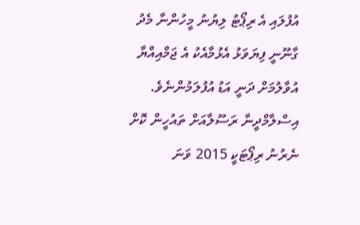އުފުލައި އެ ރިޕޯޓު ލިޔުނު މީހުންނާ މެދު ގާނޫނީ ފިޔަވަޅު އެޅުމާއެކު އެ ޖަމްއިއްޔާ އުވާލުމަށް ދަނީ އަޑު އުފުލަމުންނެވެ.
އިސްލާމްދީނާ ރަސޫލާއަށް ތައުހީން ކޮށް ނެރުނު ރިޕޯޓަކީ 2015 ވަނަ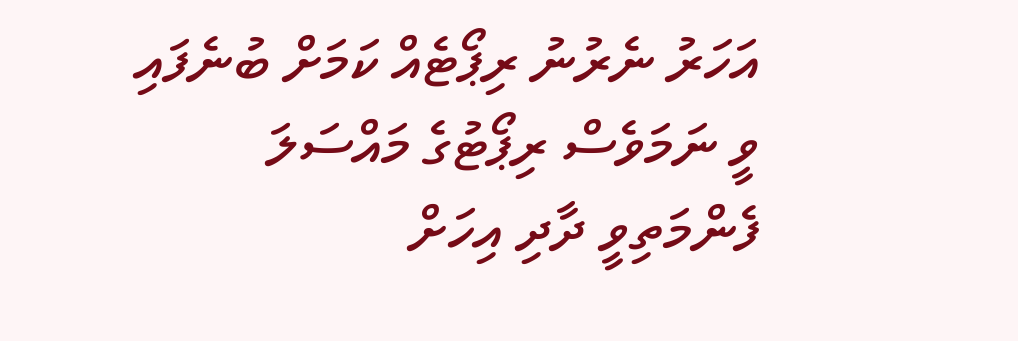އަހަރު ނެރުނު ރިޕޯޓެއް ކަމަށް ބުނެފައި ވީ ނަމަވެސް ރިޕޯޓުގެ މައްސަލަ ފެންމަތިވީ ދާދި އިހަށް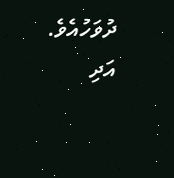ދުވަހުއެވެ. އަދި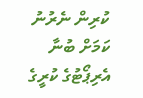ކުރިން ނެރުނު ކަމަށް ބުނާ އެރިޕޯޓުގެ ކުރީގެ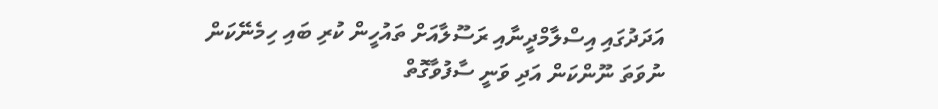އަދަދުގައި އިސްލާމްދީނާއި ރަސޫލާއަށް ތައުހީން ކުރި ބައި ހިމެނޭކަން ނުވަތަ ނޫންކަން އަދި ވަނީ ސާފުވާގޮތް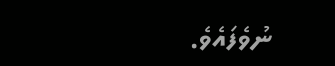ނުވެފައެވެ.